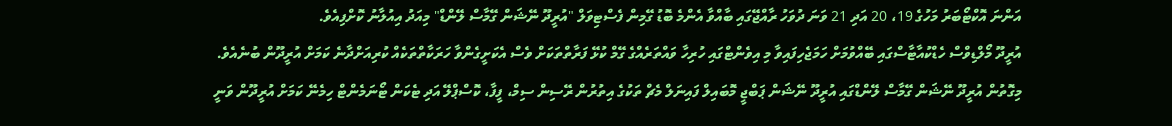އަންނަ އޮކްޓޯބަރު މަހުގެ 19، 20 އަދި 21 ވަނަ ދުވަހު ރާއްޖޭގައި ބާއްވާ އެންމެ ބޮޑު ގޭމިން ފެސްޓިވަލް "އުރީދޫ ނޭޝަން ގޭމާސް ލޭންޑް" މިއަދު އިއުލާނު ކޮށްފިއެވެ.
އުރީދޫ މޯލްޑިވްސް ހެޑްކުއާޓާސްގައި ބޭއްވުމަށް ހަމަޖެހިފައިވާ މި އިވެންޓްގައި ހުރިހާ ވައްތަރެއްގެ ގޭމް ކުޅޭ ފަރާތްތަކަށް ވެސް އެކަށީގެންވާ ހަރަކާތްތަކެއް ކުރިއަށްދާނެ ކަމަށް އުރީދޫން ބުނެއެވެ.
މިގޮތުން އުރީދޫ ނޭޝަން ގޭމާސް ލޭންޑްގައި އުރީދޫ ނޭޝަން ޕަބްޖީ މޮބައިލް ފައިނަލް މެޗް ތަކުގެ އިތުރުން ރޭސިން ސިމް، ފީފާ، ކޮސްޕްލޭ އަދި ޓެކަން ޓޯނަމެންޓް ހިމެނޭ ކަމަށް އުރީދޫން ވަނީ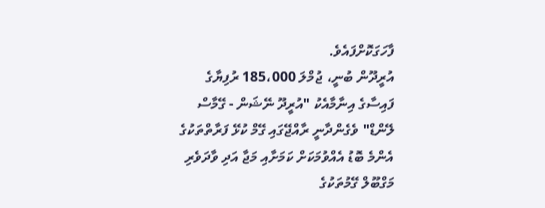ފާހަގަކޮށްފައެވެ.
އުރީދޫން ބުނީ، ޖުމްލަ 185،000 ރުފިޔާގެ ފައިސާގެ އިނާމާއެކު "އުރީދޫ ނޭޝަން - ގޭމާސް ލޭންޑް" ވެގެންދާނީ ރާއްޖޭގައި ގޭމް ކުޅޭ ފަރާތްތަކުގެ އެންމެ ބޮޑު އެއްވުމަކަށް ކަމަށާއި މަޖާ އަދި ވާދަވެރި މަގްބޫލް ގޭމުތަކުގެ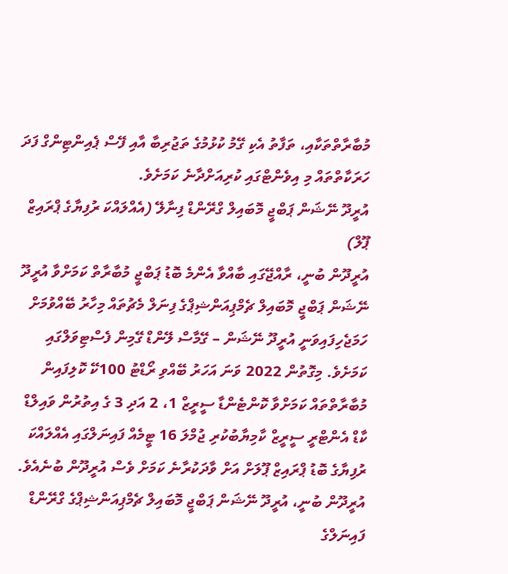މުބާރާތްތަކާއި، ތަފާތު އެކި ގޭމު ކުޅުމުގެ ތަޖުރިބާ އާއި ފޭސް ޕެއިންޓިންގް ފަދަ ހަރަކާތްތައް މި އިވެންޓްގައި ކުރިއަށްދާނެ ކަމަށެވެ.
އުރީދޫ ނޭޝަން ޕަބްޖީ މޮބައިލް ގްރޭންޑް ފިނާލޭ (އެއްލައްކަ ރުފިޔާގެ ޕްރައިޒް ޕޫލް)
އުރީދޫން ބުނީ، ރާއްޖޭގައި ބާއްވާ އެންމެ ބޮޑު ޕަބްޖީ މުބާރާތް ކަމަށްވާ އުރީދޫ ނޭޝަން ޕަބްޖީ މޮބައިލް ޗެމްޕިއަންޝިޕްގެ ފިނަލް މެޗުތައް މިހާރު ބޭއްވުމަށް ހަމަޖެހިފައިވަނީ އުރީދޫ ނޭޝަން – ގޭމާސް ލޭންޑް ގޭމިން ފެސްޓިވަލްގައި ކަމަށެވެ. މިގޮތުން 2022 ވަނަ އަހަރު ބޭއްވި ރޯޑްޓު 100ކޭ ކޮލިފައިން މުބާރާތްތައް ކަމަށްވާ ކޮންޓެންޑާ ސީރީޒް 1، 2 އަދި 3 ގެ އިތުރުން ވައިލްޑް ކާޑް އެންޓްރީ ސީރީޒް ކާމިޔާބުކުރި ޖުމްލަ 16 ޓީމެއް ފައިނަލްގައި އެއްލައްކަ ރުފިޔާގެ ބޮޑު ޕްރައިޒް ޕޫލަށް އަށް ވާދަކުރާނެ ކަމަށް ވެސް އުރީދޫން ބުނެއެވެ.
އުރީދޫން ބުނީ، އުރީދޫ ނޭޝަން ޕަބްޖީ މޮބައިލް ޗެމްޕިއަންޝިޕްގެ ގްރޭންޑް ފައިނަލްގެ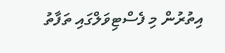އިތުރުން މި ފެސްޓިވަލްގައި ތަފާތު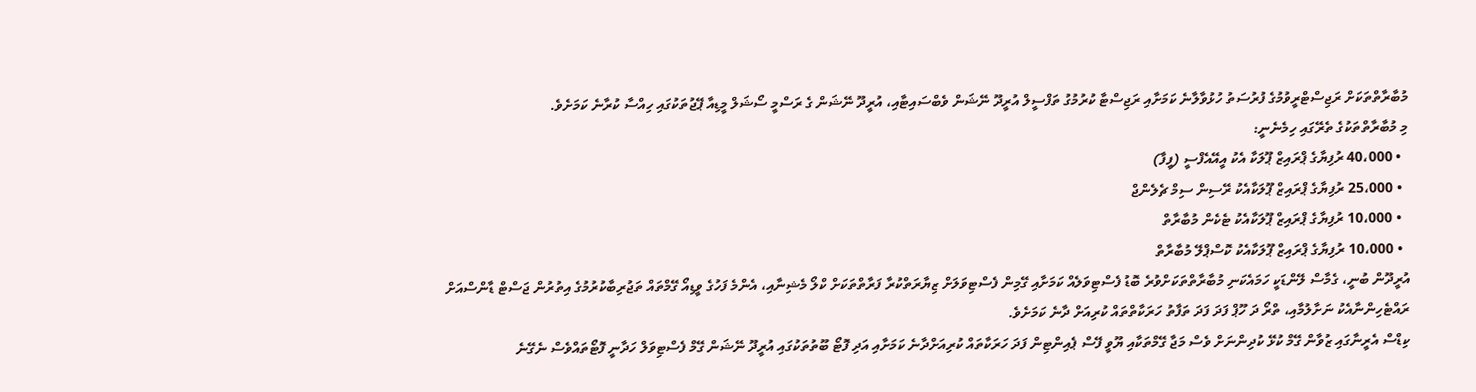މުބާރާތްތަކަށް ރަޖިސްޓްރީވުމުގެ ފުރުސަތު ހުޅުވާލާނެ ކަމަށާއި ރަޖިސްޓާ ކުރުމުގު ތަފްސީލް އުރީދޫ ނޭޝަން ވެބްސައިޓާއި، އުރީދޫ ނޭޝަން ގެ ރަސްމީ ސޯޝަލް މީޑިއާ ޕޭޖުތަކުގައި ހިއްސާ ކުރާނެ ކަމަށެވެ.
މި މުބާރާތްތަކުގެ ތެރޭގައި ހިމެނެނީ:
  • 40،000 ރުފިޔާގެ ޕްރައިޒް ޕޫލަކާ އެކު އީއޭއެފްސީ (ފީފާ)
  • 25،000 ރުފިޔާގެ ޕްރައިޒް ޕޫލަކާއެކު ރޭސިން ސިމް ޗެލެންޖް
  • 10،000 ރުފިޔާގެ ޕްރައިޒް ޕޫލަކާއެކު ޓެކެން މުބާރާތް
  • 10،000 ރުފިޔާގެ ޕްރައިޒް ޕޫލަކާއެކު ކޮސްޕްލޭ މުބާރާތް
އުރީދޫން ބުނީ، ގެމާސް ލޭންޑަކީ ހަމައެކަނި މުބާރާތްތަކަށްވުރެ ބޮޑު ފެސްޓިވަލެއް ކަމަށާއި ގޭމިން ފެސްޓިވަލަށް ޒިޔާރަތްކުރާ ފަރާތްތަކަށް ކްލޯ މެޝިނާއި، އެންމެ ފަހުގެ ވީޑިއޯ ގޭމްތައް ތަޖުރިބާކުރުމުގެ އިތުރުން ޖަސްޓް ޑާންސްއަށް ރައްޓެހިންނާއެކު ނަށާލުމާއި، ތްރޯ ދަ ހޫޕް ފަދަ ފަދަ ތަފާތު ހަރަކާތްތައް ކުރިއަށް ދާނެ ކަމަށެވެ.
ކިޑްސް އެރީނާގައި ޒުވާން ގޭމް ކުޅޭ ކުދިންނަށް ވެސް މަޖާ ގޭމްތަކާއި ޔޫވީ ފޭސް ޕެއިންޓިން ފަދަ ހަރަކާތައް ކުރިއަށްދާނެ ކަމަށާއި އަދި ފޮޓޯ ބޫތުތަކުގައި އުރީދޫ ނޭޝަން ގޭމް ފެސްޓިވަލް ހަދާނީ ފޮޓޯތައްވެސް ނެގޭނެ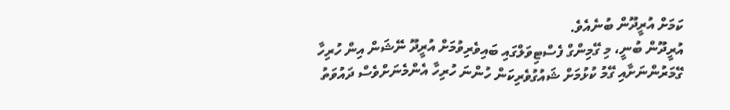ކަމަށް އުރީދޫން ބުނެއެވެ.
އުރީދޫން ބުނީ، މި ގޭމިންގް ފެސްޓިވަލްގައި ބައިވެރިވުމަށް އުރީދޫ ނޭޝަން އިން ހުރިހާ ގޭމަރުންނަށާއި ގޭމު ކުޅުމަށް ޝައުގުވެރިކަން ހުންނަ ހުރިހާ އެންމެނަށްވެސް ދައުވަތު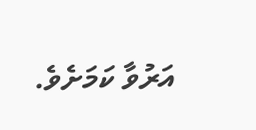އަރުވާ ކަމަށެވެ.